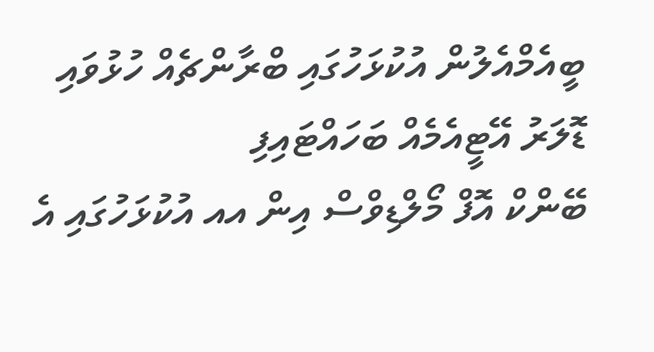ބީއެމްއެލުން އުކުޅަހުގައި ބްރާންޗެއް ހުޅުވައި ޑޮލަރު އޭޓީއެމެއް ބަހައްޓައިފި
ބޭންކް އޮފް މޯލްޑިވްސް އިން އއ އުކުޅަހުގައި އެ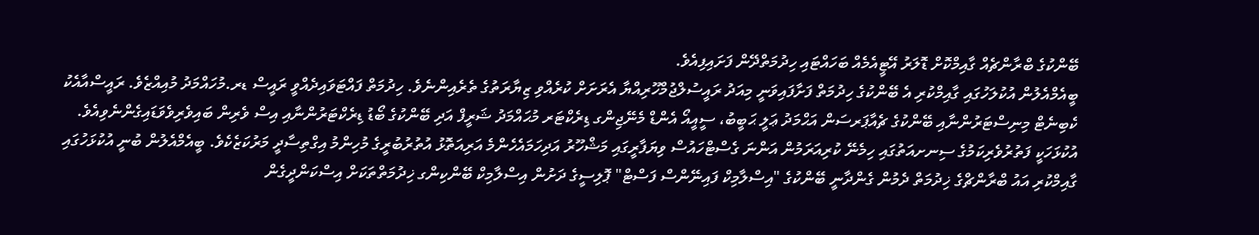ބޭންކުގެ ބްރާންޗެއް ގާއިމްކޮށް ޑޮލަރު އޭޓީއެމެއް ބަހައްޓައި ހިދުމަތްދޭން ފަށައިފިއެވެ.
ބީއެމްއެލުން އުކުލަހުގައި ގާއިމްކުރި އެ ބޭންކުގެ ހިދުމަތް ފަށާފައިވަނީ މިއަދު ރައީސުލްޖުމްހޫރިއްޔާ އެރަށަށް ކުރެއްވި ޒިޔާރަތުގެ ތެރެއިންނެވެ. ހިދުމަތް ފައްޓަވައިދެއްވީ ރައީސް ޑރ.މުހައްމަދު މުއިއްޒެވެ. ރައީސްއާއެކު ކެބިނެޓް މިނިސްޓަރުންނާއި ބޭންކުގެ ޗެއާޕަރސަން އަޙްމަދު ޢަލީ ޙަބީބު، ސީއީއޯ އެންޑް މެނޭޖިންގ ޑިރެކްޓަރ މުޙައްމަދު ޝަރީފް އަދި ބޭންކުގެ ބޯޑު ޑިރެކްޓަރުންނާއި އިސް ވެރިން ބައިވެރިވެވަޑައިގެންނެވިއެވެ.
އުކުޅަހަކީ ފަތުރުވެރިކަމުގެ ސިނށއަތުގައި ހިމެނޭ ކުރިއަރަމުން އަންނަ ގެސްޓްހައުސް ވިޔަފާރީގައި މަޝްހޫރު އަދިހަމައެހެންމެ އަރިއަތޮޅު އުތުރުބުރީގެ މުހިންމު އިގްތިސާދީ މަރުކަޒެކެވެ. ބީއެމްއެލުން ބުނީ އުކުޅަހުގައި ގާއިމްކުރި އައު ބްރާންޗްގެ ޚިދުމަތް ދެމުން ގެންދާނީ ބޭންކުގެ "އިސްލާމިކް ފައިނޭންސް ފަސްޓް" ޕޮލިސީގެ ދަށުން އިސްލާމިކް ބޭންކިންގ ޚިދުމަތްތަކަށް އިސްކަންދީގެން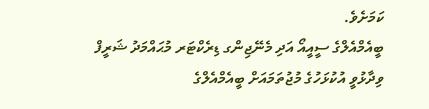ކަމަށެވެ.
ބީއެމްއެލްގެ ސީއީއޯ އަދި މެނޭޖިންގ ޑިރެކްޓަރ މުޙައްމަދު ޝަރީފް ވިދާޅުވީ އުކުޅަހުގެ މުޖުތަމައަށް ބީއެމްއެލްގެ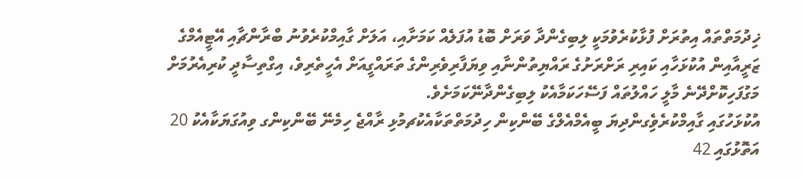ޚިދުމަތްތައް އިތުރަށް ފުޅާކުރެވުމަކީ ލިބިގެންދާ ވަރަށް ބޮޑު އުފަލެއް ކަމަށާއި، އަލަށް ގާއިމްކުރެވުނު ބްރާންޗާއި އޭޓީއެމްގެ ޒަރީއާއިން އުކުޅަހާއި ކައިރި ރަށްރަށުގެ ރައްޔިތުންނާއި ވިޔަފާރިވެރިންގެ ތަރައްގީއަށް އެހީތެރިވެ، އިގްތިސާދީ ކުރިއެރުމަށް މަގުފަހިކޮށްދޭނެ މާލީ ހައްލުތައް ފަސޭހަކަމާއެކު ލިބިގެންދާނޭކަމަށެވެ.
އުކުޅަހުގައި ގާއިމްކުރެވިެގންދިޔަ ބީއެމްއެލްގެ ބޭންކިން ހިދުމަތްތަކާއެކުޗމުޅި ރާއްޖެ ހިމެނޭ ބޭންކިންގ ވިއުގަޔަކާއެކު 20 އަތޮޅުގައި 42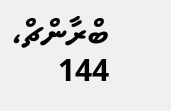ބްރާންޗް، 144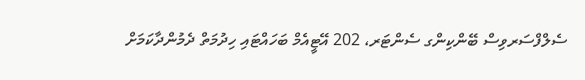ސެލްފްސަރވިސް ބޭންކިންގ ސެންޓަރ، 202 އޭޓީއެމް ބަހައްޓައި ހިދުމަތް ދެމުންދާކަމަށް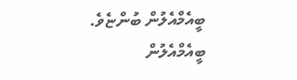ބީއެމްއެލުން ބުންޏެވެ.
ބީއެމްއެލުން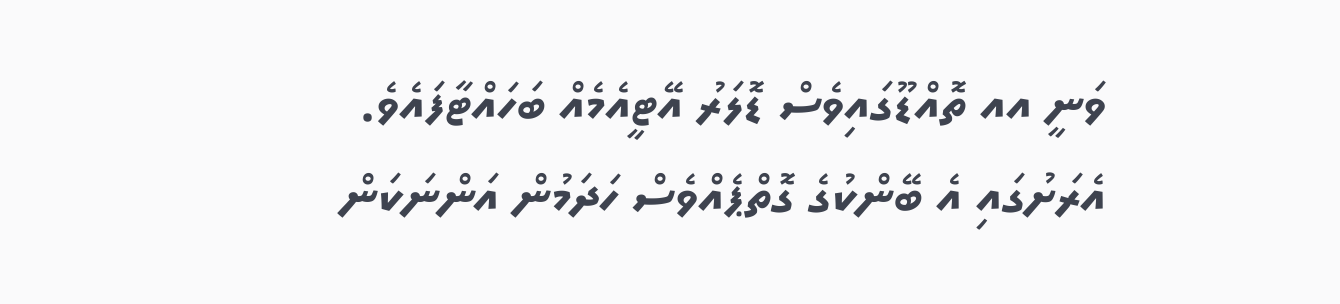ވަނީ އއ ތޮއްޑޫގައިވެސް ޑޮލަރު އޭޓީއެމެއް ބަހައްޓާފައެވެ. އެރަށުގައި އެ ބޭންކުގެ ގޮތްޕެއްވެސް ހަދަމުން އަންނަކަން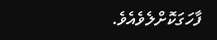ފާހަގަކޮށްލެވެއެވެ.